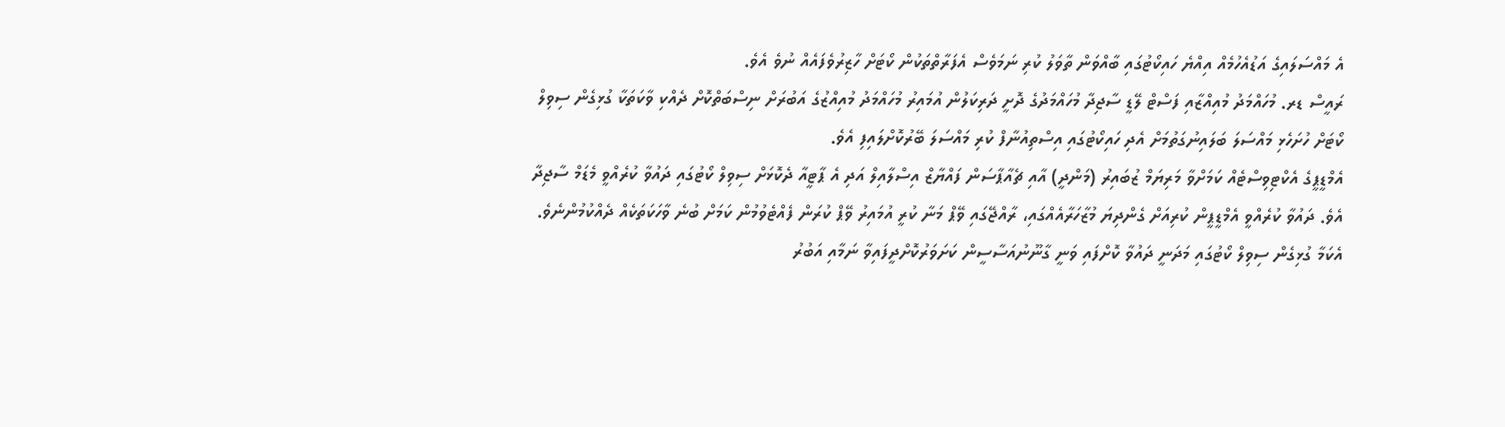އެ މައްސަލައިގެ އަޑުއެހުމެއް އިއްޔެ ހައިކޯޓުގައި ބާއްވަން ތާވަލު ކުރި ނަމަވެސް އެފަރާތްތަކުން ކޯޓަށް ހާޒިރުވެފައެއް ނުވެ އެވެ.
ރައީސް ޑރ. މުހައްމަދު މުއިއްޒާއި ފަސްޓް ލޭޑީ ސާޖިދާ މުހައްމަދުގެ ދޮށީ ދަރިކަލުން އުމައިރު މުހައްމަދު މުއިއްޒުގެ އަބުރަށް ނިސްބަތްކޮށް ދެއްކި ވާކަތަކާ ގުޅިގެން ސިވިލް ކޯޓަށް ހުށަހެޅި މައްސަލަ ބަލައިނުގަތުމަށް އެދި ހައިކޯޓުގައި އިސްތިއުނާފް ކުރި މައްސަލަ ބޭރުކޮށްލައިފި އެވެ.
އެމްޑީޕީގެ އެކްޓިވިސްޓެއް ކަމަށްވާ މަރިޔަމް ޒުބައިރު (މަންދީ) އާއި ޗެއާޕާސަން ފައްޔާޒް އިސްލާއިލް އަދި އެ ޕާޓީއާ ދެކޮޅަށް ސިވިލް ކޯޓުގައި ދައުވާ ކުރެއްވީ މެޑަމް ސާޖިދާ އެވެ. ދައުވާ ކުރެއްވީ އެމްޑީޕީން ކުރިއަށް ގެންދިޔަ މުޒާހަރާއެއްގައި، ރާއްޖޭގައި ވޭޕް މަނާ ކުރީ އުމައިރު ވޭޕް ކުރަން ފެއްޓެވުމުން ކަމަށް ބުނެ ވާހަކަތަކެއް ދެއްކުމުންނެވެ.
އެކަމާ ގުޅިގެން ސިވިލް ކޯޓުގައި މަދަނީ ދައުވާ ކޮށްފައި ވަނީ ގާނޫނުއަސާސީން ކަށަވަރުކޮށްދީފައިވާ ނަމާއި އަބުރު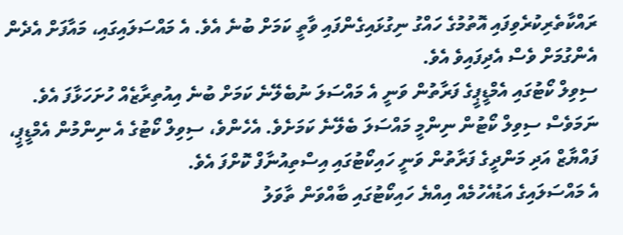ރައްކާތެރިކުރެވިފައި އޮތުމުގެ ހައްގު ނިގުޅައިގެންފައި ވާތީ ކަމަށް ބުނެ އެވެ. އެ މައްސަލައިގައި، މައާފަށް އެދެން އެންގުމަށް ވެސް އެދިފައިވެ އެވެ.
ސިވިލް ކޯޓުގައި އެމްޑީޕީގެ ފަރާތުން ވަނީ އެ މައްސަލަ ނުބެލޭނެ ކަމަށް ބުނެ އިއުތިރާޒެއް ހުށަހަޅާފަ އެވެ. ނަމަވެސް ސިވިލް ކޯޓުން ނިންމީ މައްސަލަ ބެލޭނެ ކަމަށެވެ. އެހެންވެ، ސިވިލް ކޯޓުގެ އެ ނިންމުން އެމްޑީޕީ، ފައްޔާޒް އަދި މަންދީގެ ފަރާތުން ވަނީ ހައިކޯޓުގައި އިސްތިއުނާފް ކޮށްފަ އެވެ.
އެ މައްސަލައިގެ އަޑުއެހުމެއް އިއްޔެ ހައިކޯޓުގައި ބާއްވަން ތާވަލު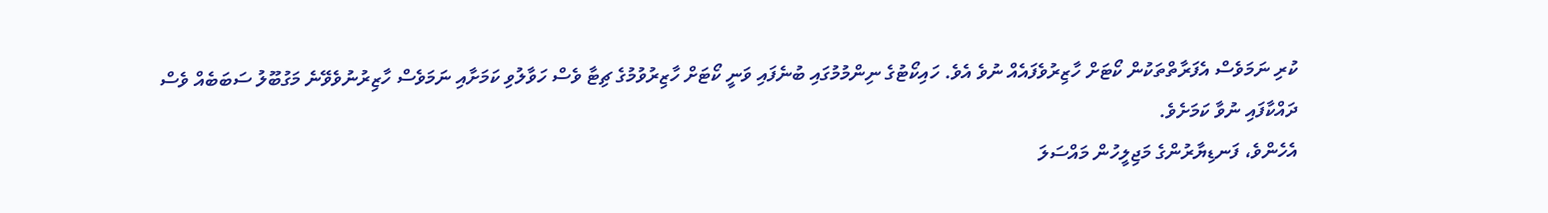ކުރި ނަމަވެސް އެފަރާތްތަކުން ކޯޓަށް ހާޒިރުވެފައެއް ނުވެ އެވެ. ހައިކޯޓުގެ ނިންމުމުގައި ބުނެފައި ވަނީ ކޯޓަށް ހާޒިރުވުމުގެ ޗިޓާ ވެސް ހަވާލުވި ކަމަށާއި ނަމަވެސް ހާޒިރުނުވެވޭނެ މަގުބޫލު ސަބަބެއް ވެސް ދައްކާފައި ނުވާ ކަމަށެވެ.
އެހެންވެ، ފަނޑިޔާރުންގެ މަޖިލީހުން މައްސަލަ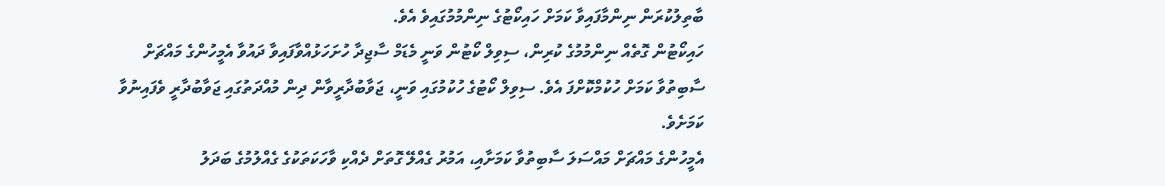ބާތިލުކުރަން ނިންމާފައިވާ ކަމަށް ހައިކޯޓުގެ ނިންމުމުގައިވެ އެވެ.
ހައިކޯޓުން ގޮތެއް ނިންމުމުގެ ކުރިން، ސިވިލް ކޯޓުން ވަނީ މެޑަމް ސާޖިދާ ހުށަހަޅުއްވާފައިވާ ދައުވާ އެމީހުންގެ މައްޗަށް ސާބިތުވާ ކަމަށް ހުކުމްކޮށްފަ އެވެ. ސިވިލް ކޯޓުގެ ހުކުމުގައި ވަނީ، ޖަވާބުދާރީވާން ދިން މުއްދަތުގައި ޖަވާބުދާރީ ވެފައިނުވާ ކަމަށެވެ.
އެމީހުންގެ މައްޗަށް މައްސަލަ ސާބިތުވާ ކަމަށާއި، އަމުރު ގެއްލޭ ގޮތަށް ދެއްކި ވާހަކަތަކުގެ ގެއްލުމުގެ ބަދަލު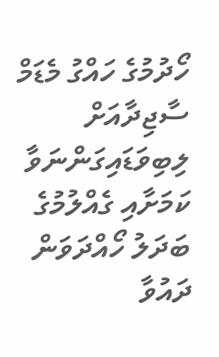ހޯދުމުގެ ހައްގު މެޑަމް ސާޖިދާއަށް ލިބިވަޑައިގަންނަވާ ކަމަށާއި ގެއްލުމުގެ ބަދަލު ހޯއްދަވަން ދައުވާ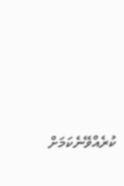ކުރެއްވޭނެކަމަށް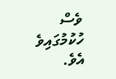ވެސް ހުކުމުގައިވެ އެވެ.